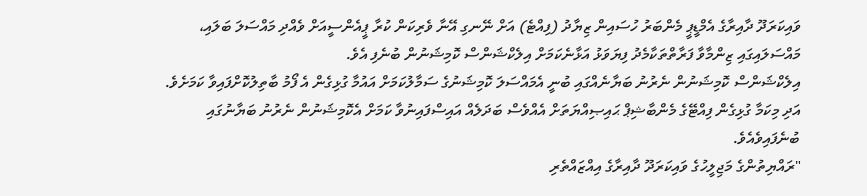ވައިކަރަދޫ ދާއިރާގެ އެމްޑީޕީ މެންބަރު ހުސައިން ޒިޔާދު (ފިއްޓެ) އަށް ނޭނގި އޭނާ ވެރިކަން ކުރާ ޕީއެންސީއަށް ވެއްދި މައްސަލަ ބަލައި، މައްސަލައިގައި ޒިންމާވާ ފަރާތްތަކާމެދު ފިޔަވަޅު އަޅާނެކަމަށް އިލެކްޝަންސް ކޮމިޝަނުން ބުނެފި އެވެ.
އިލެކްޝަންސް ކޮމިޝަނުން ނެރުނު ބަޔާނެއްގައި ބުނީ އެމައްސަލަ ކޮމިޝަނުގެ ސަމާލުކަމަށް އައުމާ ގުޅިގެން އެ ފޯމު ބާތިލުކޮށްފައިވާ ކަމަށެވެ. އަދި މިކަމާ ގުޅިގެން ފިއްޓޭގެ މެންބާޝިޕް ޙައިޞިއްޔަތަށް އެއްވެސް ބަދަލެއް އައިސްފައިނުވާ ކަމަށް އެކޮމިޝަނުން ނެރުނު ބަޔާނުގައި ބުނެފައިވެއެވެ.
"ރައްޔިތުންގެ މަޖިލީހުގެ ވައިކަރަދޫ ދާއިރާގެ އިއްޒައްތެރި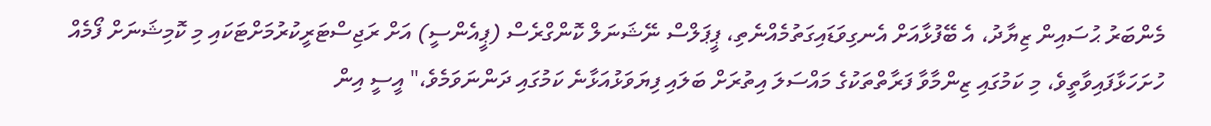މެންބަރު ޙުސައިން ޒިޔާދު، އެ ބޭފުޅާއަށް އެނގިވަޑައިގަތުމެއްނެތި، ޕީޕަލްސް ނޭޝަނަލް ކޮންގްރެސް (ޕީއެންސީ) އަށް ރަޖިސްޓަރީކުރުމަށްޓަކައި މި ކޮމިޝަނަށް ފޯމެއް ހުށަހަޅާފައިވާތީވެ، މި ކަމުގައި ޒިންމާވާ ފަރާތްތަކުގެ މައްސަލަ އިތުރަށް ބަލައި ފިޔަވަޅުއަޅާނެ ކަމުގައި ދަންނަވަމެވެ،" އީސީ އިން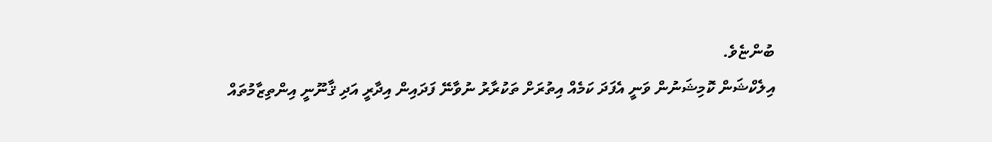ބުންޏެވެ.
އިލެކްޝަން ކޮމިޝަނުން ވަނީ އެފަދަ ކަމެއް އިތުރަށް ތަކުރާރު ނުވާނޭ ފަދައިން އިދާރީ އަދި ޤާނޫނީ އިންތިޒާމުތައް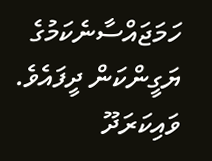ހަމަޖައްސާނެކަމުގެ ޔަގީންކަން ދީފައެވެ.
ވައިކަރަދޫ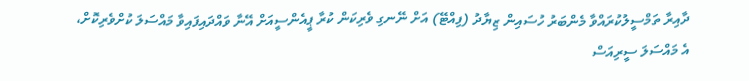ދާއިރާ ތަމްސީލުކުރައްވާ މެންބަރު ހުސައިން ޒިޔާދު (ފިއްޓޭ) އަށް ނޭނގި ވެރިކަން ކުރާ ޕީއެންސީއަށް އޭނާ ވައްދައިފައިވާ މައްސަލަ ކުށްވެރިކޮށް، އެ މައްސަލަ ސީރިއަސް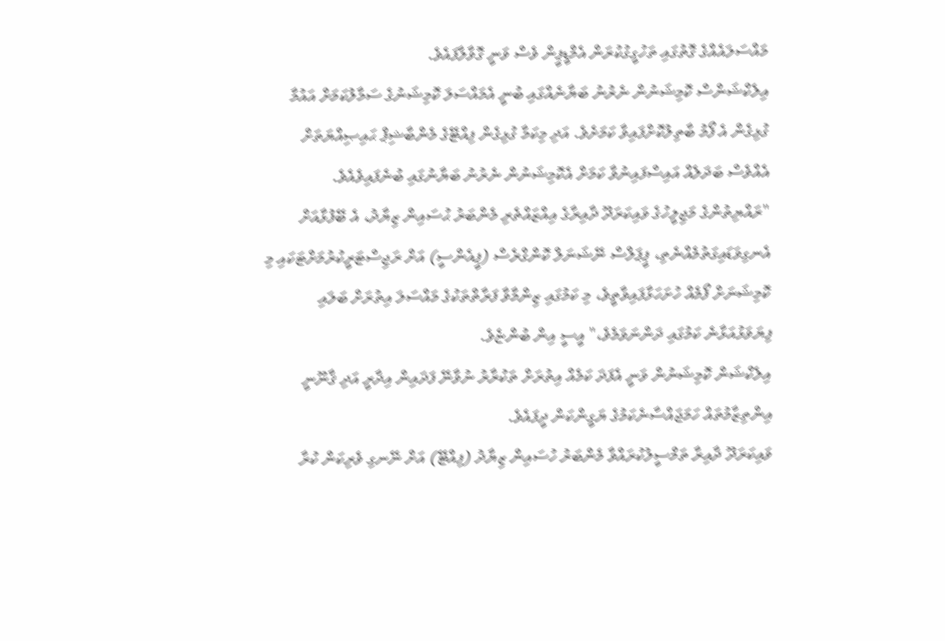މައްސަލައެއްގެ ގޮތުގައި ތަހުގީގުކުރަން އެމްޑީޕީން ވެސް ވަނީ ގޮވާލާފައެވެ.
އިލެކްޝަންސް ކޮމިޝަނުން ނެރުނު ބަޔާނެއްގައި ބުނީ އެމައްސަލަ ކޮމިޝަނުގެ ސަމާލުކަމަށް އައުމާ ގުޅިގެން އެ ފޯމު ބާތިލުކޮށްފައިވާ ކަމަށެވެ. އަދި މިކަމާ ގުޅިގެން ފިއްޓޭގެ މެންބާޝިޕް ޙައިޞިއްޔަތަށް އެއްވެސް ބަދަލެއް އައިސްފައިނުވާ ކަމަށް އެކޮމިޝަނުން ނެރުނު ބަޔާނުގައި ބުނެފައިވެއެވެ.
"ރައްޔިތުންގެ މަޖިލީހުގެ ވައިކަރަދޫ ދާއިރާގެ އިއްޒައްތެރި މެންބަރު ޙުސައިން ޒިޔާދު، އެ ބޭފުޅާއަށް އެނގިވަޑައިގަތުމެއްނެތި، ޕީޕަލްސް ނޭޝަނަލް ކޮންގްރެސް (ޕީއެންސީ) އަށް ރަޖިސްޓަރީކުރުމަށްޓަކައި މި ކޮމިޝަނަށް ފޯމެއް ހުށަހަޅާފައިވާތީވެ، މި ކަމުގައި ޒިންމާވާ ފަރާތްތަކުގެ މައްސަލަ އިތުރަށް ބަލައި ފިޔަވަޅުއަޅާނެ ކަމުގައި ދަންނަވަމެވެ،" އީސީ އިން ބުންޏެވެ.
އިލެކްޝަން ކޮމިޝަނުން ވަނީ އެފަދަ ކަމެއް އިތުރަށް ތަކުރާރު ނުވާނޭ ފަދައިން އިދާރީ އަދި ޤާނޫނީ އިންތިޒާމުތައް ހަމަޖައްސާނެކަމުގެ ޔަގީންކަން ދީފައެވެ.
ވައިކަރަދޫ ދާއިރާ ތަމްސީލުކުރައްވާ މެންބަރު ހުސައިން ޒިޔާދު (ފިއްޓޭ) އަށް ނޭނގި ވެރިކަން ކުރާ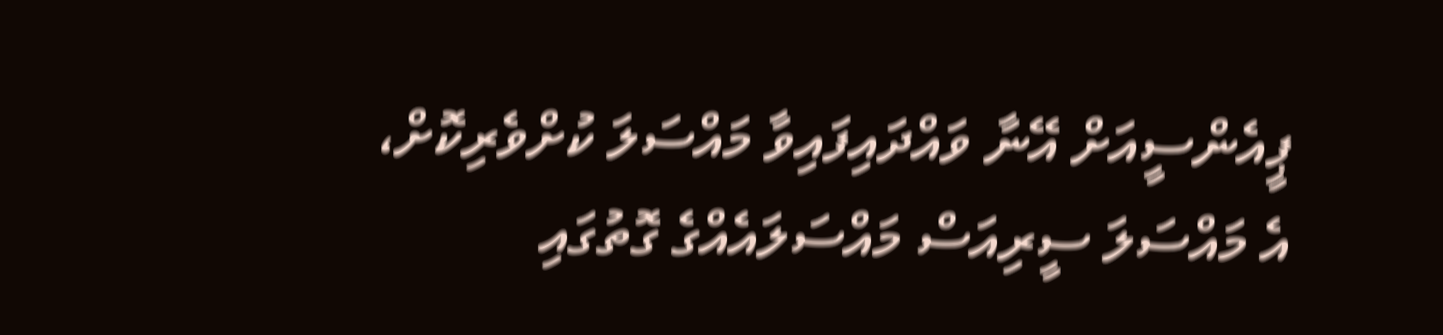ޕީއެންސީއަށް އޭނާ ވައްދައިފައިވާ މައްސަލަ ކުށްވެރިކޮށް، އެ މައްސަލަ ސީރިއަސް މައްސަލައެއްގެ ގޮތުގައި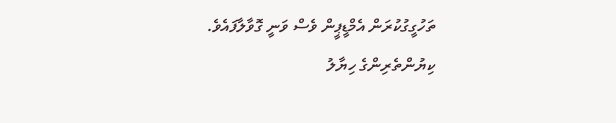ތަހުގީގުކުރަން އެމްޑީޕީން ވެސް ވަނީ ގޮވާލާފައެވެ.
ކިޔުންތެރިންގެ ހިޔާލު